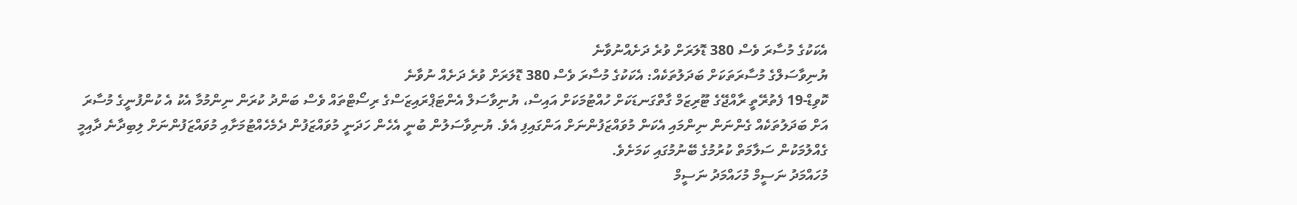އެކަކުގެ މުސާރަ ވެސް 380 ޑޮލަރަށް ވުރެ ދަށެއްނުވާނެ
ޔުނިވާސަލްގެ މުސާރަތަކަށް ބަދަލުތަކެއް: އެކަކުގެ މުސާރަ ވެސް 380 ޑޮލަރަށް ވުރެ ދަށެއް ނުވާނެ
ކޮވިޑް-19 ފެތުރޭތީ ރާއްޖޭގެ ޓޫރިޒަމް ގާތްގަނޑަކަށް ހުއްޓުމަކަށް އައިސް، ޔުނިވާސަލް އެންޓަޕްރައިޒަސްގެ ރިސޯޓްތައް ވެސް ބަންދު ކުރަން ނިންމުމާ އެކު އެ ކުންފުނީގެ މުސާރަ އަށް ބަދަލުތަކެއް ގެންނަން ނިންމައި އެކަން މުވައްޒަފުންނަށް އަންގައިފި އެވެ. ޔުނިވާސަލުން ބުނީ އެހެން ހަދަނީ މުވައްޒަފުން ދެމެހެއްޓުމަށާއި މުވައްޒަފުންނަށް ލިބިދާނެ ދާއިމީ ގެއްލުމަކުން ސަލާމަތް ކުރުމުގެ ބޭނުމުގައި ކަމަށެވެ.
މުހައްމަދު ނަސީމް މުހައްމަދު ނަސީމް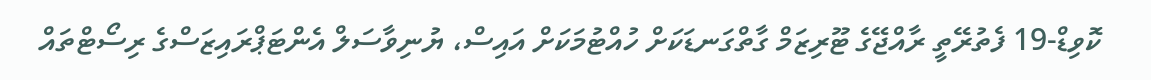ކޮވިޑް-19 ފެތުރޭތީ ރާއްޖޭގެ ޓޫރިޒަމް ގާތްގަނޑަކަށް ހުއްޓުމަކަށް އައިސް، ޔުނިވާސަލް އެންޓަޕްރައިޒަސްގެ ރިސޯޓްތައް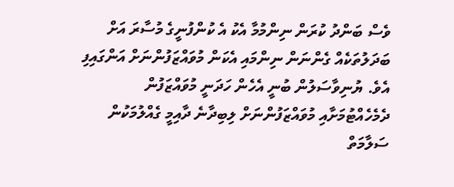ވެސް ބަންދު ކުރަން ނިންމުމާ އެކު އެ ކުންފުނީގެ މުސާރަ އަށް ބަދަލުތަކެއް ގެންނަން ނިންމައި އެކަން މުވައްޒަފުންނަށް އަންގައިފި އެވެ. ޔުނިވާސަލުން ބުނީ އެހެން ހަދަނީ މުވައްޒަފުން ދެމެހެއްޓުމަށާއި މުވައްޒަފުންނަށް ލިބިދާނެ ދާއިމީ ގެއްލުމަކުން ސަލާމަތް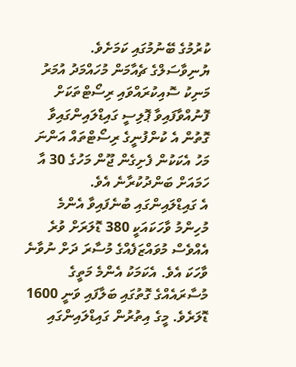ކުރުމުގެ ބޭނުމުގައި ކަމަށެވެ.
ޔުނިވާސަލްގެ ޗެއާމަން މުހައްމަދު އުމަރު މަނިކު ސޮއިކުރައްވައި ރިސޯޓްތަކަށް ފޮނުއްވާފައިވާ ޕޮލިސީ ގައިޑްލައިންގައިވާ ގޮތުން އެ ކުންފުނީގެ ރިސޯޓްތައް އަންނަ މަހު އެކަކުން ފެށިގެން ޖޫން މަހުގެ 30 އާ ހަމައަށް ބަންދުކުރާނެ އެވެ.
އެ ގައިޑްލައިންގައި ބުނެފައިވާ އެންމެ މުހިންމު ވާހަކައަކީ 380 ޑޮލަރަށް ވުރެ އެއްވެސް މުވައްޒަފެއްގެ މުސާރަ ދަށް ނުވާނެ ވާހަކަ އެވެ. އެކަމަކު އެންމެ މަތީގެ މުސާރައެއްގެ ގޮތުގައި ބަލާފައި ވަނީ 1600 ޑޮލަރެވެ. މީގެ އިތުރުން ގައިޑްލައިންގައި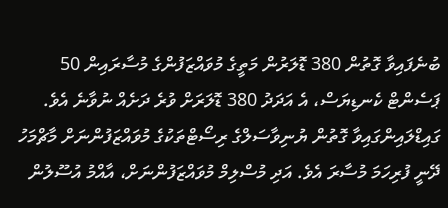ބުނެފައިވާ ގޮތުން 380 ޑޮލަރުން މަތީގެ މުވައްޒަފުންގެ މުސާރައިން 50 ޕަސެންޓް ކެނޑިޔަސް، އެ އަދަދު 380 ޑޮލަރަށް ވުރެ ދަށެއް ނުވާނެ އެވެ.
ގައިޑްލައިންގައިވާ ގޮތުން ޔުނިވާސަލްގެ ރިސޯޓްތަކުގެ މުވައްޒަފުންނަށް މާޗްމަހު ދޭނީ ފުރިހަމަ މުސާރަ އެވެ. އަދި މުސްލިމް މުވައްޒަފުންނަށް، އާއްމު އުސޫލުން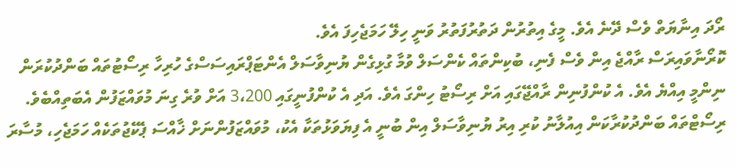ރޯދަ އިނާޔަތް ވެސް ދޭނެ އެވެ. މީގެ އިތުރުން ދަތުރުފަތުރު ވަނީ ހިލޭ ހަމަޖެހިފަ އެވެ.
ކޮރޯނާވައިރަސް ރާއްޖެ އިން ވެސް ފެނި، ބުކިންތައް ކެންސަލް ވުމާ ގުޅިގެން ޔުނިވާސަލް އެންޓަޕްރައިސަސްގެ ހުރިހާ ރިސޯޓުތައް ބަންދުކުރަން ނިންމީ އިއްޔެ އެވެ. އެ ކުންފުނިން ރާއްޖޭގައި އަށް ރިސޯޓު ހިންގަ އެވެ. އަދި އެ ކުންފުނީގައި 3،200 އަށް ވުރެ ގިނަ މުވައްޒަފުން އެބަތިއްބެވެ.
ރިސޯޓްތައް ބަންދުކުރާކަން އިއުލާނު ކުރި އިރު ޔުނިވާސަލް އިން ބުނީ އެ ފިޔަވަޅުތަކާ އެކު، މުވައްޒަފުންނަށް ޚާއްސަ ޕެކޭޖުތަކެއް ހަމަޖެހި، މުސާރަ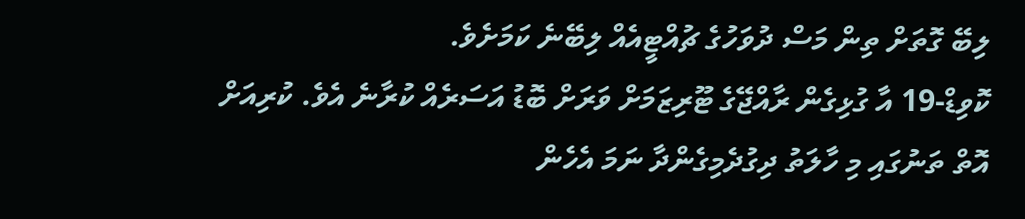ލިބޭ ގޮތަށް ތިން މަސް ދުވަހުގެ ޗުއްޓީއެއް ލިބޭނެ ކަމަށެވެ.
ކޮވިޑް-19 އާ ގުޅިގެން ރާއްޖޭގެ ޓޫރިޒަމަށް ވަރަށް ބޮޑު އަސަރެއް ކުރާނެ އެވެ. ކުރިއަށް އޮތް ތަނުގައި މި ހާލަތު ދިގުދެމިގެންދާ ނަމަ އެހެން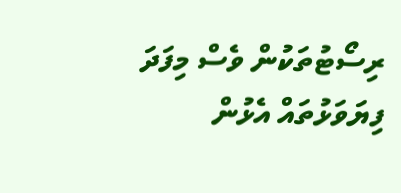ރިސޯޓުތަކުން ވެސް މިފަދަ ފިޔަވަޅުތައް އެޅުން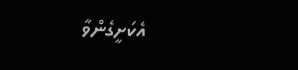އެކަށީގެންވާ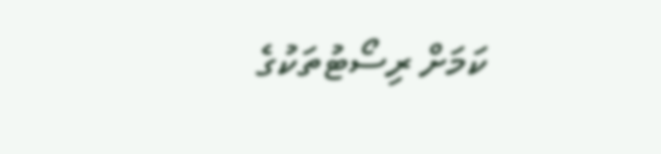ކަމަށް ރިސޯޓުތަކުގެ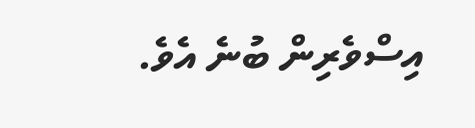އިސްވެރިން ބުނެ އެވެ.